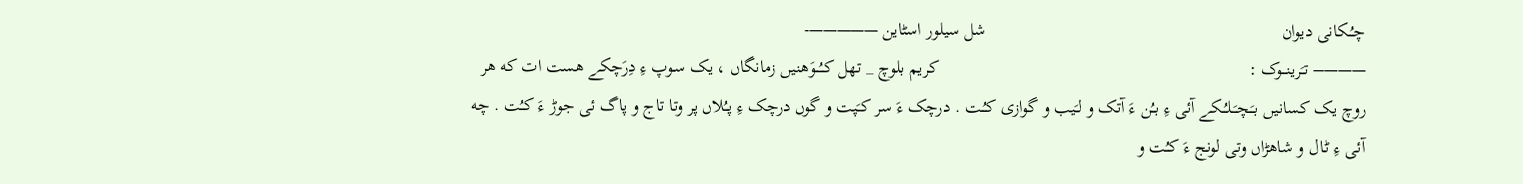چـُـکانی دیوان                                                                 شل سیلور اسٹاین —————-                                                                 ———– تـَرینـــوک :                                                                    کریم بلوچ _ تهل کــُــوَهنیں زمانگاں ، یک سـوپ ءِ دِرَچکے هست ات که هر روچ یک کسانیں بـَـچـَـلـُـکے آئی ءِ بـُن ءَ آتک و لـَیب و گوازی کـُـت . درچک ءَ سر کـَپت و گوں درچک ءِ پـُلاں پر وتا تاج و پاگ ئی جوڑ ءَ کـُت . چه آئی ءِ ٹـال و شاهڑاں وتی لونج ءَ کـُت و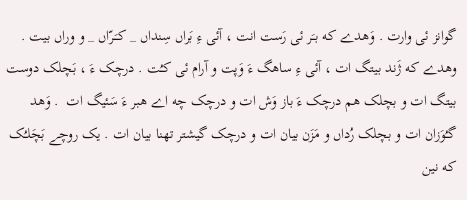گوانز ئی وارت . وَهدے که بـَر ئی رَست انت ، آئی ءِ بَراں سِنداں _ کـَـرّاں _ و وراں بیت . وهدے که ژَند بیتگ ات ، آئی ءِ ساهگ ءَ وَپت و آرام ئی کـُت . درچک ءَ ، بَچلک دوست بیتگ ات و بچلک هم درچک ءَ باز وَش ات و درچک چه اے هبر ءَ سَئیگ ات  . وَهد گـُوَزان ات و بچلک رُداں و مَزَن بیان ات و درچک گیشتر تهنا بیان ات . یک روچے بَچَلـُک که نین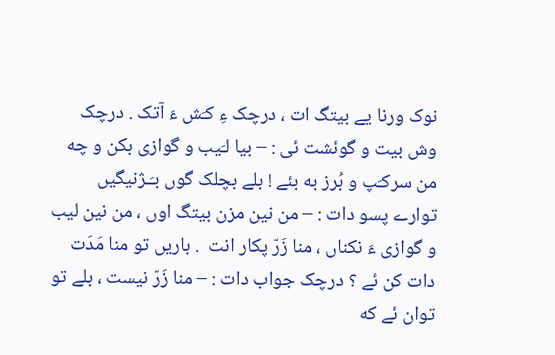نوک ورنا یے بیتگ ات ، درچک ءِ کـَش ءَ آتک . درچک وش بیت و گوئشت ئی : – بیا لـَیب و گوازی بکن و چه من سرکـَپ و بُرز به بئے ! بلے بچلک گوں بـَـژنیگیں توارے پسو دات : – من نین مزن بیتگ اوں ، من نین لیب و گوازی ءَ نکناں ، منا زَرّ پکار انت  . باریں تو منا مَدَت دات کن ئے ؟ درچک جواب دات : – منا زَرّ نیست ، بلے تو توان ئے که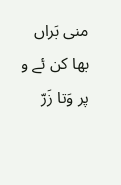منی بَراں بها کن ئے و پر وَتا زَرّ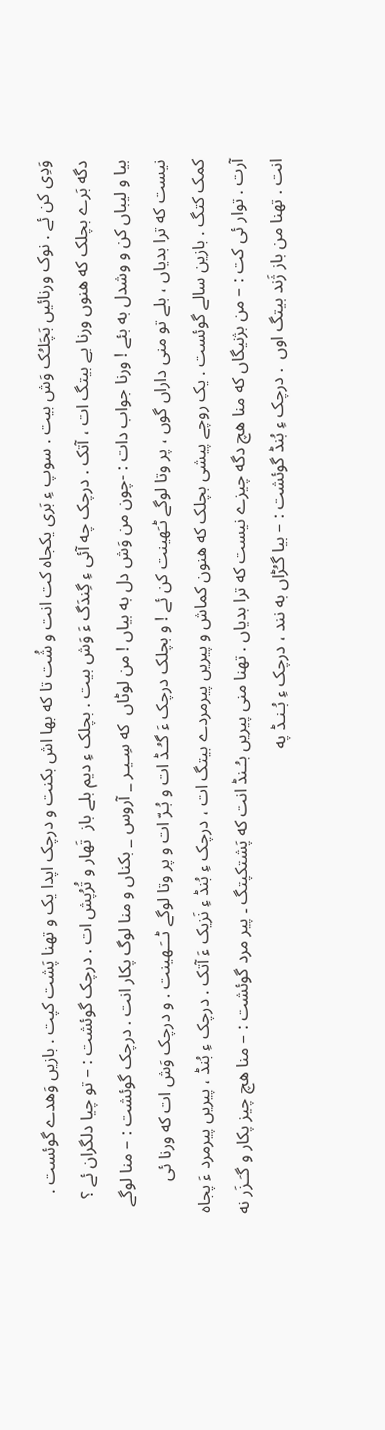وَدِی کن ئے . نوک ورنائیں بَچَلـُک وَش بیت . سوپ ءِ بَری یکجاه کت انت و شُت تا که بها اش بکنت و درچک اپدا یک و تهنا پَشت کپت . بازیں وَهدے گوئست . دگه بَرے بچلک که هنوں ورنا یے بیتگ ات ، آتک . درچک چه آئی ءِ گِندَگ ءَ وَش بیت . بچلک ءِ دیم بلے باز  تَهار و تُرُپش ات . درچک گوئشت : – تو چیا دلگران ئے ؟ بیا و لیباں کن و وشدل به بئے ! ورنا جواب دات : -چون من وَش دل به بیاں ! من لوٹاں  که سِـیـر _ آروس _ بکناں و منا لوگ پکار انت . درچک گوئشت : – منا لوگے نیست که ترا بدیاں ، بلے تو منی داراں گوں ، پر وتا لوگے ٹـَهینت کن ئے ! و بچلک درچک ءَ گـُـڈ ات و بُـرّ ات و پر وتا لوگے ٹــَـهینت . و درچک وَش ات که ورنا ئی کمک کتگ . بازین سالے گوئست . یک روچے پیشی بچلک که هنون کماش و پیریں پیرمردے بیتگ ات ، درچک ءِ بُنڈ ءِ نَزیک ءَ آتک . درچک ءِ بُنڈ ، پیریں پیرمرد ءَ پجاه آرت . توار ئی کت : – من بژنیگاں که منا هچ دگه چیزے نیست که ترا بدیاں . تهنا منی پیریں بـُـنڈ انت که پَشتکپتگ ۔ پیر مرد گوئشت : – منا هچ چیز پکار و گـَـزَر نه انت . تهنا من باز ژَند بیتگ اوں  . درچک ءِ بُنڈ گوئشت : – بیا گـُڑاں به نند ، درچک ءِ بُـنـڈ په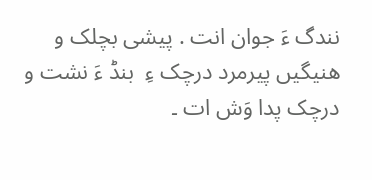نندگ ءَ جوان انت . پیشی بچلک و هنیگیں پیرمرد درچک ءِ  بنڈ ءَ نشت و درچک پدا وَش ات ۔